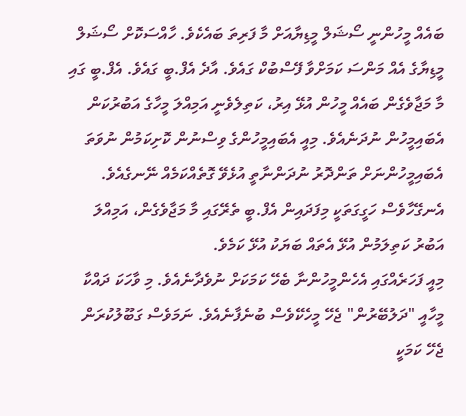ބައެއް މީހުންނީ ސޯޝަލް މީޑިޔާއަށް މާ ފަރިތަ ބައެކެވެ. ހާއްސަކޮށް ސޯޝަލް މީޑިޔާގެ އެއް މަންސަ ކަމަށްވާ ފޭސްބުކް ގައެވެ. އާދެ އެފް.ބީ ގައެވެ. އެފް.ބީ ގައި މާ މަޖާވެގެން ބައެއް މީހުން އުޅޭ އިރު، ކަތިލެވެނީ އަމިއްލަ މީހާގެ އަބުރުކަން އެބައިމީހުން ނުދަނެއެވެ. މިއީ އެބައިމީހުންގެ ވިސްނުން ކޮށިކަމުން ނުވަތަ އެބައިމީހުންނަށް ތަންދޮރު ނުދަންނާތީ އުޅެވޭ ގޮތެއްކަމެއް ނޭނގެއެވެ. އެނގޭހާވެސް ހަގީގަތަކީ މިފަދައިން އެފް.ބީ ތެރޭގައި މާ މަޖާވެގެން، އަމިއްލަ އަބުރު ކަތިލަމުން އުޅޭ އެތައް ބަޔަކު އުޅޭ ކަމެވެ.
މިއީ ފަހަރެއްގައި އެހެންމީހުންނާ ބެހޭ ކަމަކަށް ނުވެދާނެއެވެ. މި ވާހަކަ ދައްކާ މީހާއީ "ދަލުބޭރުން" ޖެހޭ މީހެކޭވެސް ބުނެފާނެއެވެ. ނަމަވެސް ގަބޫލުކުރަން ޖެހޭ ކަމަކީ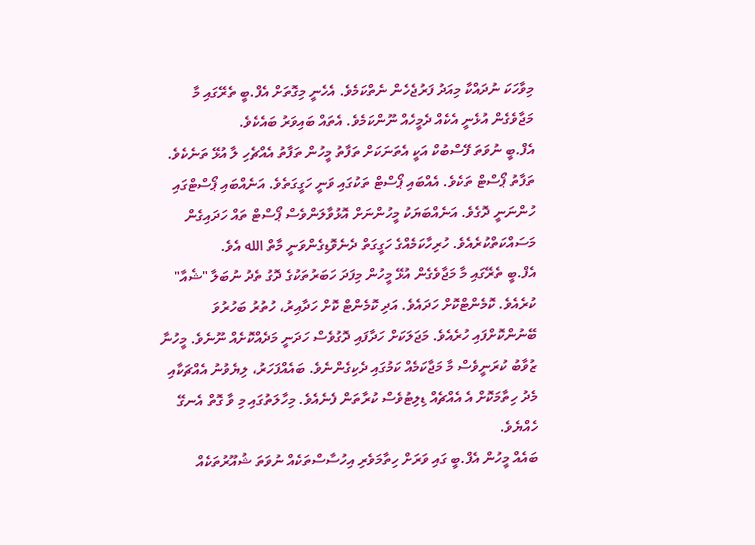މިވާހަކަ ނުދައްކާ މިއަދު ފަރުޖެހެން ނެތްކަމެވެ. އެހެނީ މިގޮތަށް އެފް.ބީ ތެރޭގައި މާ މަޖާވެގެން އުޅެނީ އެކެއް ދެމީހެއް ނޫންކަމެވެ. އެތައް ބައިވަރު ބައެކެވެ.
އެފް.ބީ ނުވަތަ ފޭސްބުކް އަކީ އެތަނަކަށް ތަފާތު މީހުން ތަފާތު އެއްޗެހި ލާ އުޅޭ ތަނެކެވެ. ތަފާތު ޕޯސްޓް ތަކެވެ. އެއްބައި ޕޯސްޓް ތަކުގައި ވަނީ ހަގީގަތެވެ. އަނެއްބައި ޕޯސްޓްގައި ހުންނަނީ ދޮގެވެ. އަނެއްބަޔަކު މީހުންނަށް އޮޅުވާލަންވެސް ޕޯސްޓް ތައް ހަދައިގެން މަސައްކަތްކުރެއެވެ. ހުރިހާކަމެއްގެ ހަގީގަތް ދެނެވޮޑިގެންވަނީ މާތް الله އެވެ.
އެފް.ބީ ތެރޭގައި މާ މަޖާވެގެން އުޅޭ މީހުން މިފަދަ ހަބަރުތަކުގެ ދޮގު ތެދު ނުބަލާ "ޝެއާ" ކުރެއެވެ. ކޮމެންޓްކޮށް ހަދައެވެ. އަދި ކޮމެންޓް ކޮށް ހަދާއިރު، ހުތުރު ބަހުރުވަ ބޭނުންކޮށްފައި ހުރެއެވެ. މަޖަލަކަށް ހަދާފައި ދޮގުވެސް ހަދަނީ މަދެއްކޮށެއް ނޫނެވެ. މީހުނާ ޒުވާބު ކުރަނީވެސް މާ މަޖާކަމެއް ކަމުގައި ދެކިގެންނެވެ. ބައެއްފަހަރު، ލިޔެވުނު އެއްޗަކާއި މެދު ހިތާމަކޮށް އެ އެއްޗެއް ޑިލިޓުވެސް ކުރާތަން ފެނެއެވެ. މިހާލަތުގައި މި ވާ ގޮތް އެނގޭ ހެއްޔެވެ.
ބައެއް މީހުން އެފް.ބީ ގައި ވަރަށް ހިތާމަވެރި އިހުސާސްތަކެއް ނުވަތަ ޝުއޫރުތަކެއް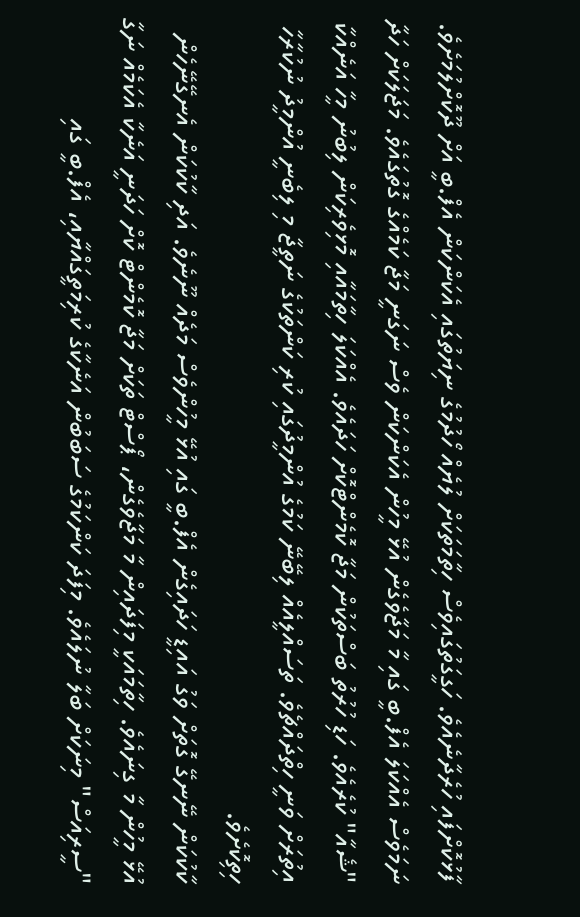ފާޅުކޮށްފައި ހުރެދާނެއެވެ. ހަގީގަތުގައިވެސް ހިތާމަތަކަށް ލުޔެއް ހޯދުމުގެ ނިޔަތުގައި އެކަންކަން އެފް.ބީ އަށް ދޫކޮށްލުމަށެވެ. ނަމަވެސް އެއްކަލަ އެފް.ބީ ގައި މާ މަޖާވެގެން އުޅޭ މީހުން އެކަންކަން ވެސް ނަގަނީ މަޖާ ކަމެއްގެ ގޮތުގައެވެ. މަޖަލަކަށް ހަދާ "ޝެއާ" ކުރެއެވެ. ހަޑި ހުރުތު ބަސްތަކުން މަޖާ ކޮމެންޓްކޮށް ހަދައެވެ. އެއްކަލަ ހިތާމައާއި މޮޅިވެރިކަން ލިބުނު މީހާ އަނެއްކާ އިތުރަށް ވަނީ ހިތްދައްޗެވެ. ތަސައްލީއެއް ލިބޭނޭ ކަމުގެ އުންމީދުގައި ކުރި ކަންތަކުގެ ނަތީޖާ މި ލިބެނީ އުންމީދު ނުކުރާހާ ހިތިކޮށެވެ.
ކާކުކަން ނޭނގޭ ގޮތަށް ވަގު އައިޑީ ހަދައިގެން އެފް.ބީ ގައި އުޅޭ މީހުންވެސް މަދެއް ނޫނެވެ. އަދި ކާކުކަން އެނގޭނޭހެން އުޅޭ މީހުން މާ ގިނައެވެ. ހިތާމައަކީ މިފަދައިން މާ މަޖާވެގެން، ޕޯސްޓް ތަކަށް މަޖާ ކޮމެންޓް ކޮށް ހަދަނީ އަނެކާ އެކަމެއް ނަގާ "ސީރިއަސް" މިނަކަށް ބަލާ ނުލައެވެ. މިފަދަ ކަންކަމުގެ ސަބަބުން އަނެކާގެ ކުރިމަތީގައްޔާއި، އެފް.ބީ ގައި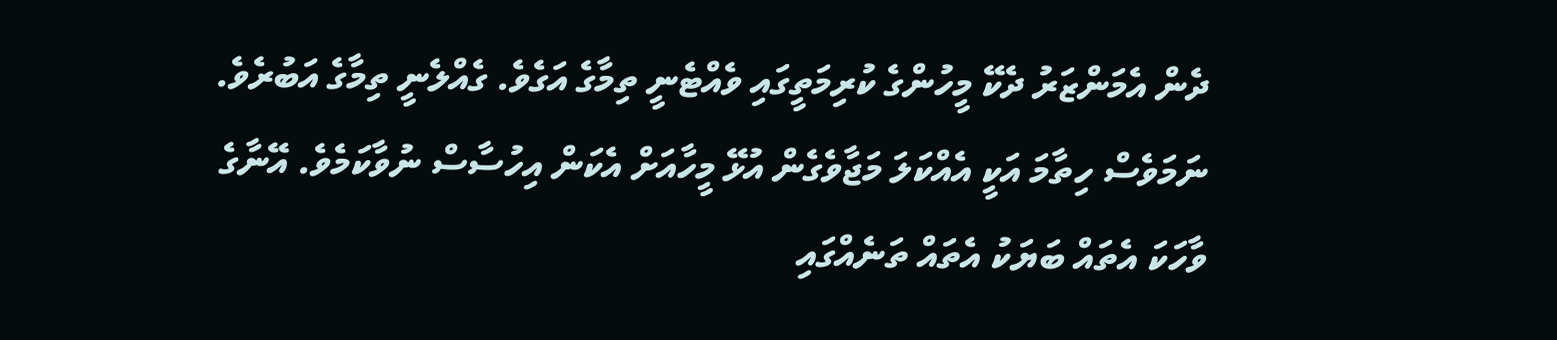ދެން އެމަންޒަރު ދެކޭ މީހުންގެ ކުރިމަތީގައި ވެއްޓެނީ ތިމާގެ އަގެވެ. ގެއްލެނީ ތިމާގެ އަބުރެވެ. ނަމަވެސް ހިތާމަ އަކީ އެއްކަލަ މަޖާވެގެން އުޅޭ މީހާއަށް އެކަން އިހުސާސް ނުވާކަމެވެ. އޭނާގެ ވާހަކަ އެތައް ބަޔަކު އެތައް ތަނެއްގައި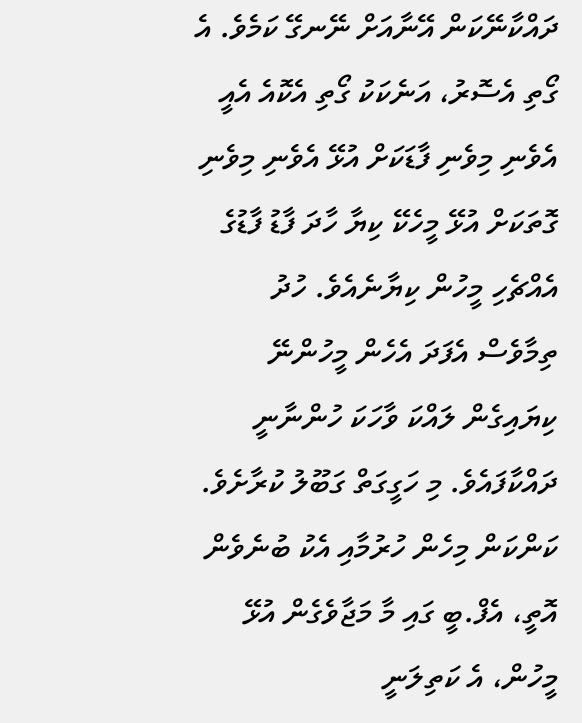ދައްކާނޭކަން އޭނާއަށް ނޭނގޭ ކަމެވެ. އެ ގޯތި އެސޮރު، އަނެކަކު ގޯތި އެކޮއެ އެއީ އެވެނި މިވެނި ފާޑަކަށް އުޅޭ އެވެނި މިވެނި ގޮތަކަށް އުޅޭ މީހެކޭ ކިޔާ ހާދަ ފާޑު ފާޑުގެ އެއްޗެހި މީހުން ކިޔާނެއެވެ. ހުދު ތިމާވެސް އެފަދަ އެހެން މީހުންނޭ ކިޔައިގެން ލައްކަ ވާހަކަ ހުންނާނީ ދައްކާފައެވެ. މި ހަގީގަތް ގަބޫލު ކުރާށެވެ.
ކަންކަން މިހެން ހުރުމާއި އެކު ބުނެވެން އޮތީ، އެފް.ބީ ގައި މާ މަޖާވެގެން އުޅޭ މީހުން، އެ ކަތިލަނީ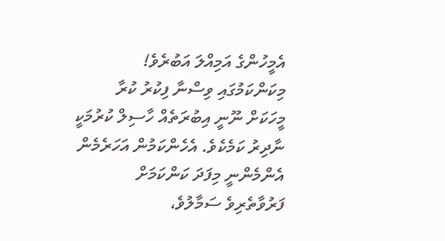އެމީހުންގެ އަމިއްލަ އަބުރެވެ! މިކަންކަމުގައި ވިސްނާ ފިކުރު ކުރާ މީހަކަށް ނޫނީ އިބުރަތެއް ހާސިލް ކުރުމަކީ ނާދިރު ކަމެކެވެ. އެހެންކަމުން އަހަރެމެން އެންމެންނީ މިފަދަ ކަންކަމަށް ފަރުވާތެރިވެ ސަމާލުވެ،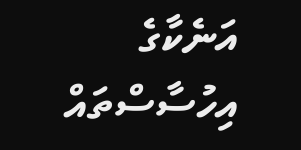އަނެކާގެ އިހުސާސްތައް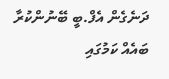ދަނެގެން އެފް.ބީ ބޭނުންކުރާ ބައެއް ކަމުގައި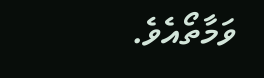ވަމާތޯއެވެ.